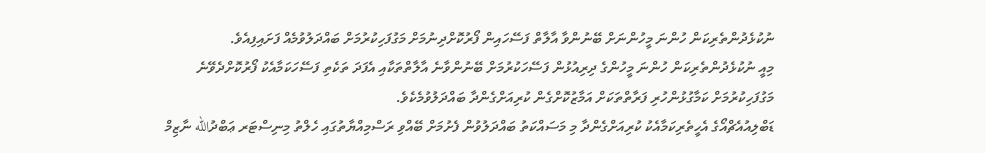ނުކުޅެދުންތެރިކަން ހުންނަ މީހުންނަށް ބޭނުންވާ އާލާތް ފަސޭހައިން ފޯރުކޮށްދިނުމަށް މަގުފަހިކުރުމަށް ބައްދަލުވުމެއް ފަށައިފިއެވެ.
މިއީ ނުކުޅެދުންތެރިކަން ހުންނަ މީހުންގެ ދިރިއުޅުން ފަސޭހަކުރުމަށް ބޭނުންވާނެ އާލާތްތަކާއި އެފަދަ ތަކެތި ފަސޭހަކަމާއެކު ފޯރުކޮށްދެވޭނެ މަގުފަހިކުރުމަށް ކަމާގުޅުންހުރި ފަރާތްތަކަށް އަމާޒުކޮށްގެން ކުރިއަށްގެންދާ ބައްދަލުވުމެކެވެ.
ޑަބްލިއުއެޗްއޯގެ އެހީތެރިކަމާއެކު ކުރިއަށްގެންދާ މި މަސައްކަތު ބައްދަލުވުން ފެށުމަށް ބޭއްވި ރަސްމިއްޔާތުގައި ހެލްތު މިނިސްޓަރ ޢަބްދުالله ނާޒިމް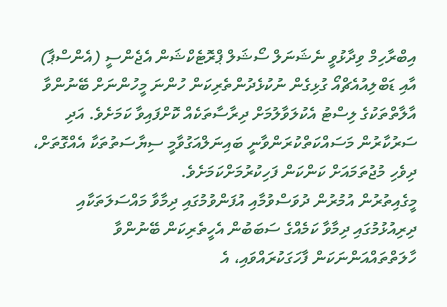އިބްރާހިމް ވިދާޅުވީ ނެޝަނަލް ސޯޝަލް ޕްރޮޓެކްޝަން އެޖެންސީ (އެންސްޕާ) އާއި ޑަބްލިއުއެޗްއޯ ގުޅިގެން ނުކުޅެދުންތެރިކަން ހުންނަ މީހުންނަށް ބޭނުންވާ އާލާތްތަކުގެ ލިސްޓު އެކުލަވާލުމަށް ދިރާސާތަކެއް ކޮށްފައިވާ ކަމަށެވެ. އަދި ސަރުކާރުން މަސައްކަތްކުރަންވާނީ ބައިނަލްއަގުވާމީ ސިޔާސަތުތަކާ އެއްގޮތަށް، ދިވެހި މުޖުތަމައަށް ކަންކަން ފަހިކުރުމަށްކަމަށެވެ.
މީގެއިތުރުން އުމުރުން ދުވަސްވުމާއި އުފަންވުމުގައި ދިމާވާ މައްސަލަތަކާއި ދިރިއުޅުމުގައި ދިމާވާ ކަމެއްގެ ސަބަބުން އެހީތެރިކަން ބޭނުންވާ ހާލަތްތައްއަންނަކަން ފާހަގަކުރައްވައި، އެ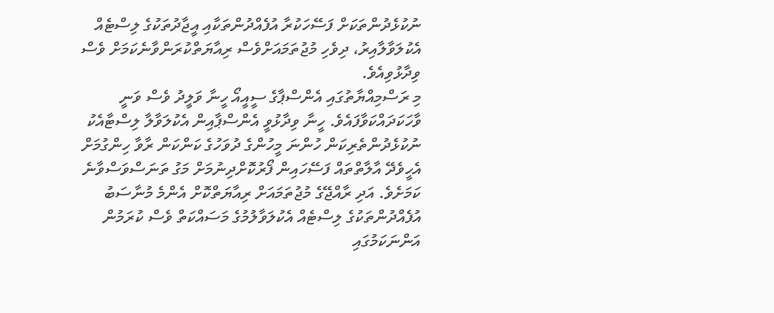ނުކުޅެދުންތަކަށް ފަސޭހަކުރާ އުފެއްދުންތަކާއި އީޖާދުތަކުގެ ލިސްޓެއް އެކުލަވާލާއިރު، ދިވެހި މުޖުތަމައަށްވެސް ރިއާޔަތްކުރަންވާނެކަމަށް ވެސް ވިދާޅުވިއެވެ.
މި ރަސްމިއްޔާތުގައި އެންސްޕާގެ ސީއީއޯ ހީނާ ވަލީދު ވެސް ވަނީ ވާހަކަދައްކަވާފައެވެ. ހީނާ ވިދާޅުވީ އެންސްޕާއިން އެކުލަވާލާ ލިސްޓާއެކު ނުކުޅެދުންތެރިކަން ހުންނަ މީހުންގެ ދުވަހުގެ ކަންކަން ރާވާ ހިންގުމަށް އެހީވެދޭ އާލާތްތައް ފަސޭހައިން ފޯރުކޮށްދިނުމަށް މަގު ތަނަސްވަސްވާނެ ކަމަށެވެ. އަދި ރާއްޖޭގެ މުޖުތަމައަށް ރިއާޔަތްކޮށް އެންމެ މުނާސަބު އުފެއްދުންތަކުގެ ލިސްޓެއް އެކުލަވާލުމުގެ މަސައްކަތް ވެސް ކުރަމުން އަންނަކަމުގައި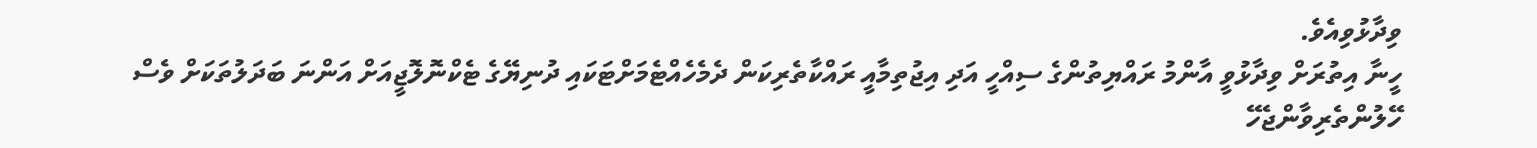ވިދާޅުވިއެވެ.
ހީނާ އިތުރަށް ވިދާޅުވީ އާންމު ރައްޔިތުންގެ ސިއްހީ އަދި އިޖުތިމާއީ ރައްކާތެރިކަން ދެމެހެއްޓެމަށްޓަކައި ދުނިޔޭގެ ޓެކްނޮލޮޖީއަށް އަންނަ ބަދަލުތަކަށް ވެސް ހޭލުންތެރިވާންޖެހޭ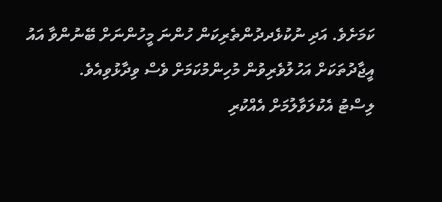ކަމަށެވެ. އަދި ނުކުޅެދދުންތެރިކަން ހުންނަ މީހުންނަށް ބޭނުންވާ އައު އީޖާދުތަކަށް އަހުލުވެރިވުން މުހިންމުކަމަށް ވެސް ވިދާޅުވިއެވެ.
ލިސްޓު އެކުލަވާލުމަށް އެއްކުރި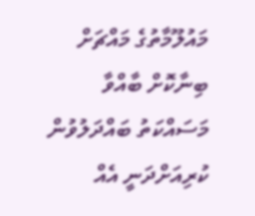މައުލޫމާތުގެ މައްޗަށް ބިނާކޮށް ބާއްވާ މަސައްކަތު ބައްދަލުވުން ކުރިއަށްދަނީ އެއް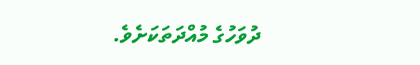ދުވަހުގެ މުއްދަތަކަށެވެ.